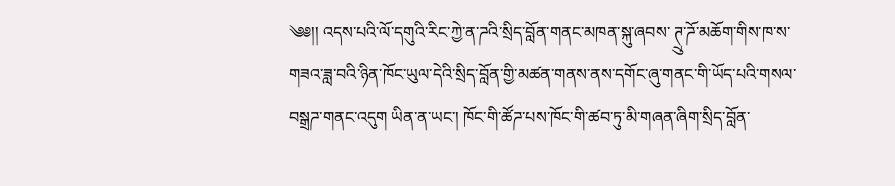༄༅།། འདས་པའི་ལོ་དགུའི་རིང་ཀྱེ་ན་ཌའི་སྲིད་བློན་གནང་མཁན་སྐུ་ཞབས་ ཊྲུ་ཌོ་མཆོག་གིས་ཁ་ས་གཟའ་ཟླ་བའི་ཉིན་ཁོང་ཡུལ་དེའི་སྲིད་བློན་གྱི་མཚན་གནས་ནས་དགོང་ཞུ་གནང་གི་ཡོད་པའི་གསལ་བསྒྲཌ་གནང་འདུག ཡིན་ན་ཡང་། ཁོང་གི་ཚོཌ་པས་ཁོང་གི་ཚབ་ཏུ་མི་གཞན་ཞིག་སྲིད་བློན་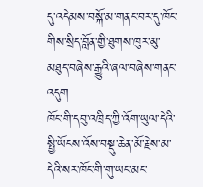དུ་འདེམས་བསྐོ་མ་གནང་བར་དུ་ཁོང་གིས་སྲིད་བློན་གྱི་ཐུགས་ཁུར་མུ་མཐུད་བཞེས་རྒྱུའི་ཞལ་བཞེས་གནང་འདུག
ཁོང་གི་དབུ་འཁྲིད་ཀྱི་འོག་ཡུལ་དེའི་སྤྱི་ཡོངས་འོས་བསྡུ་ཆེན་མོ་རྗེས་མ་དེའི་སར་ཁོང་གི་གུ་ཡང་མང་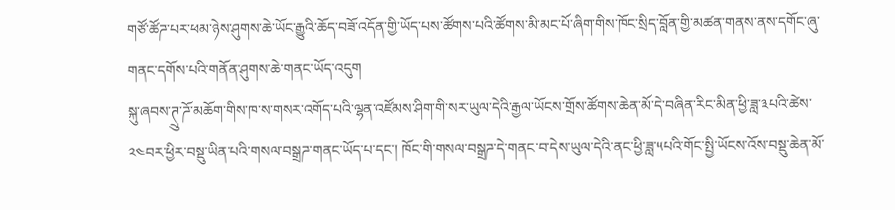གཙོ་ཚོཌ་པར་ཕམ་ཉེས་ཤུགས་ཆེ་ཡོང་རྒྱུའི་ཆོད་བཟོ་འདོན་གྱི་ཡོད་པས་ཚོགས་པའི་ཚོགས་མི་མང་པོ་ཞིག་གིས་ཁོང་སྲིད་བློན་གྱི་མཚན་གནས་ནས་དགོང་ཞུ་གནང་དགོས་པའི་གནོན་ཤུགས་ཆེ་གནང་ཡོད་འདུག
སྐུ་ཞབས་ཊྲུ་ཌོ་མཆོག་གིས་ཁ་ས་གསར་འགོད་པའི་ལྷན་འཛོམས་ཤིག་གི་སར་ཡུལ་དེའི་རྒྱལ་ཡོངས་གྲོས་ཚོགས་ཆེན་མོ་དེ་བཞིན་རིང་མིན་ཕྱི་ཟླ་༣པའི་ཚེས་༢༤བར་ཕྱིར་བསྡུ་ཡིན་པའི་གསལ་བསྒྲཌ་གནང་ཡོད་པ་དང་། ཁོང་གི་གསལ་བསྒྲཌ་དེ་གནང་བ་དེས་ཡུལ་དེའི་ནང་ཕྱི་ཟླ་༥པའི་གོང་སྤྱི་ཡོངས་འོས་བསྡུ་ཆེན་མོ་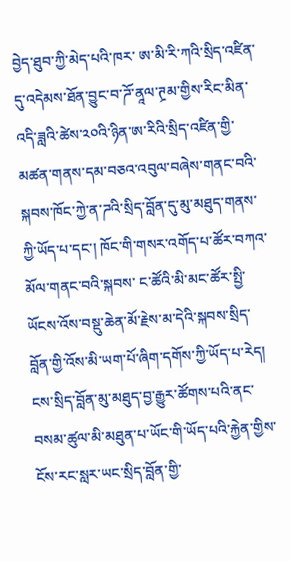བྱེད་ཐུབ་ཀྱི་མེད་པའི་ཁར་ ཨ་མི་རི་ཀའི་སྲིད་འཛིན་དུ་འདེམས་ཐོན་བྱུང་བ་ཌོ་ནཱལ་ཊྲམ་གྱིས་རིང་མིན་འདི་ཟླའི་ཚེས་༢༠འི་ཉིན་ཨ་རིའི་སྲིད་འཛིན་གྱི་མཚན་གནས་དམ་བཅའ་འབུལ་བཞེས་གནང་བའི་སྐབས་ཁོང་ཀྱེ་ན་ཌའི་སྲིད་བློན་དུ་མུ་མཐུད་གནས་ཀྱི་ཡོད་པ་དང་། ཁོང་གི་གསར་འགོད་པ་ཚོར་བཀའ་མོལ་གནང་བའི་སྐབས་ ང་ཚོའི་མི་མང་ཚོར་སྤྱི་ཡོངས་འོས་བསྡུ་ཆེན་མོ་རྗེས་མ་དེའི་སྐབས་སྲིད་བློན་གྱི་འོས་མི་ཡག་པོ་ཞིག་དགོས་ཀྱི་ཡོད་པ་རེད། ངས་སྲིད་བློན་མུ་མཐུད་བྱ་རྒྱུར་ཚོགས་པའི་ནང་བསམ་ཚུལ་མི་མཐུན་པ་ཡོང་གི་ཡོད་པའི་རྐྱེན་གྱིས་ངོས་རང་སླར་ཡང་སྲིད་བློན་གྱི་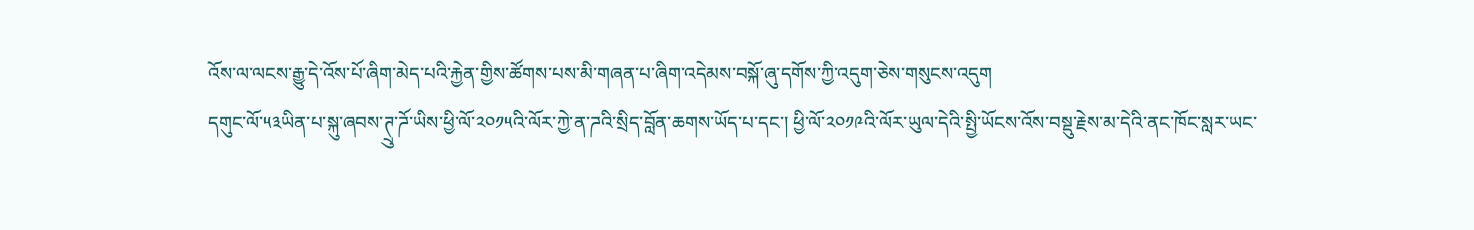འོས་ལ་ལངས་རྒྱུ་དེ་འོས་པོ་ཞིག་མེད་པའི་རྐྱེན་གྱིས་ཚོགས་པས་མི་གཞན་པ་ཞིག་འདེམས་བསྐོ་ཞུ་དགོས་ཀྱི་འདུག་ཅེས་གསུངས་འདུག
དགུང་ལོ་༥༣ཡིན་པ་སྐུ་ཞབས་ཊྲུ་ཌོ་ཡིས་ཕྱི་ལོ་༢༠༡༥འི་ལོར་ཀྱེ་ན་ཌའི་སྲིད་བློན་ཆགས་ཡོད་པ་དང་། ཕྱི་ལོ་༢༠༡༩འི་ལོར་ཡུལ་དེའི་སྤྱི་ཡོངས་འོས་བསྡུ་རྗེས་མ་དེའི་ནང་ཁོང་སླར་ཡང་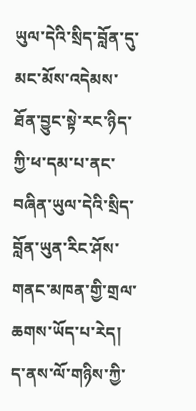ཡུལ་དེའི་སྲིད་བློན་དུ་མང་མོས་འདེམས་ཐོན་བྱུང་སྟེ་རང་ཉིད་ཀྱི་ཕ་དམ་པ་ནང་བཞིན་ཡུལ་དེའི་སྲིད་བློན་ཡུན་རིང་ཤོས་གནང་མཁན་གྱི་གྲལ་ཆགས་ཡོད་པ་རེད།
ད་ནས་ལོ་གཉིས་ཀྱི་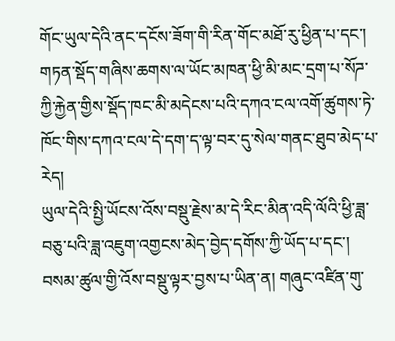གོང་ཡུལ་དེའི་ནང་དངོས་ཟོག་གི་རིན་གོང་མཐོ་རུ་ཕྱིན་པ་དང་། གཏན་སྡོད་གཞིས་ཆགས་ལ་ཡོང་མཁན་ཕྱི་མི་མང་དྲག་པ་སོཌ་ཀྱི་རྐྱེན་གྱིས་སྡོད་ཁང་མི་མདེངས་པའི་དཀའ་ངལ་འགོ་ཚུགས་ཏེ་ཁོང་གིས་དཀའ་ངལ་དེ་དག་ད་ལྟ་བར་དུ་སེལ་གནང་ཐུབ་མེད་པ་རེད།
ཡུལ་དེའི་སྤྱི་ཡོངས་འོས་བསྡུ་རྗེས་མ་དེ་རིང་མིན་འདི་ལོའི་ཕྱི་ཟླ་བཅུ་པའི་ཟླ་འཇུག་འགྱངས་མེད་བྱེད་དགོས་ཀྱི་ཡོད་པ་དང་། བསམ་ཚུལ་གྱི་འོས་བསྡུ་ལྟར་བྱས་པ་ཡིན་ན། གཞུང་འཛིན་གུ་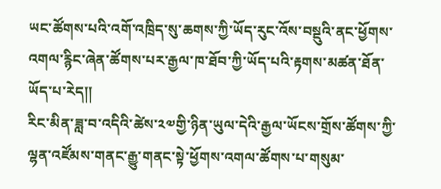ཡང་ཚོགས་པའི་འགོ་འཁྲིད་སུ་ཆགས་ཀྱི་ཡོད་རུང་འོས་བསྡུའི་ནང་ཕྱོགས་འགལ་རྙིང་ཞེན་ཚོགས་པར་རྒྱལ་ཁ་ཐོབ་ཀྱི་ཡོད་པའི་རྟགས་མཚན་ཐོན་ཡོད་པ་རེད།།
རིང་མིན་ཟླ་བ་འདིའི་ཚེས་༢༧གྱི་ཉིན་ཡུལ་དེའི་རྒྱལ་ཡོངས་གྲོས་ཚོགས་ཀྱི་ལྷན་འཛོམས་གནང་རྒྱུ་གནང་སྟེ་ཕྱོགས་འགལ་ཚོགས་པ་གསུམ་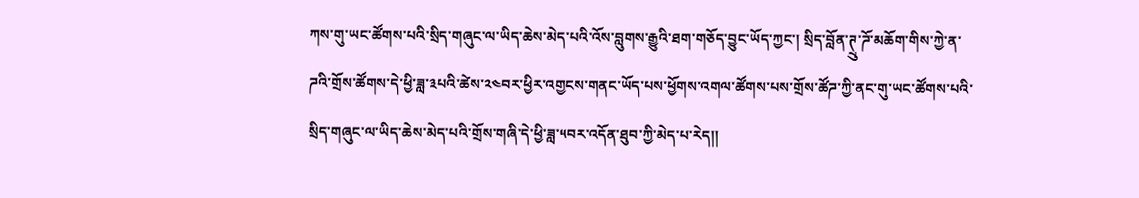ཀས་གུ་ཡང་ཚོགས་པའི་སྲིད་གཞུང་ལ་ཡིད་ཆེས་མེད་པའི་འོས་བླུགས་རྒྱུའི་ཐག་གཅོད་བྱུང་ཡོད་ཀྱང་། སྲིད་བློན་ཊྲུ་ཌོ་མཆོག་གིས་ཀྱེ་ན་ཌའི་གྲོས་ཚོགས་དེ་ཕྱི་ཟླ་༣པའི་ཚེས་༢༤བར་ཕྱིར་འགྱངས་གནང་ཡོད་པས་ཕྱོགས་འགལ་ཚོགས་པས་གྲོས་ཚོཌ་ཀྱི་ནང་གུ་ཡང་ཚོགས་པའི་སྲིད་གཞུང་ལ་ཡིད་ཆེས་མེད་པའི་གྲོས་གཞི་དེ་ཕྱི་ཟླ་༥བར་འདོན་ཐུབ་ཀྱི་མེད་པ་རེད།།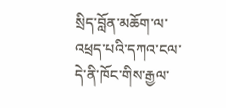སྲིད་བློན་མཆོག་ལ་འཕྲད་པའི་དཀའ་ངལ་དེ་ནི་ཁོང་གིས་རྒྱལ་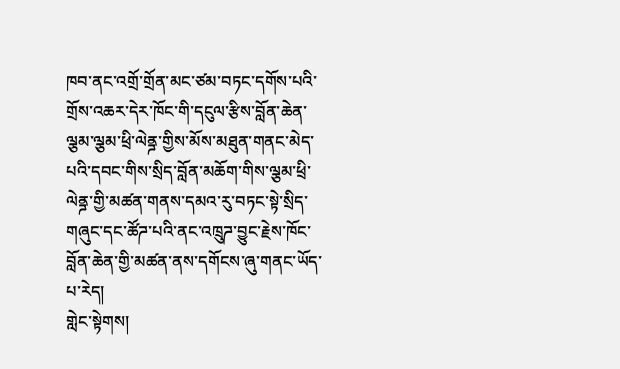ཁབ་ནང་འགྲོ་གྲོན་མང་ཙམ་བཏང་དགོས་པའི་གྲོས་འཆར་དེར་ཁོང་གི་དངུལ་རྩིས་བློན་ཆེན་ལྕམ་ལྕམ་ཕྲི་ལེནྜ་གྱིས་མོས་མཐུན་གནང་མེད་པའི་དབང་གིས་སྲིད་བློན་མཆོག་གིས་ལྕམ་ཕྲི་ལེནྜ་གྱི་མཚན་གནས་དམའ་རུ་བཏང་སྟེ་སྲིད་གཞུང་དང་ཚོཌ་པའི་ནང་འཁྲུཌ་བྱུང་རྗེས་ཁོང་བློན་ཆེན་གྱི་མཚན་ནས་དགོངས་ཞུ་གནང་ཡོད་པ་རེད།
གླེང་སྟེགས།